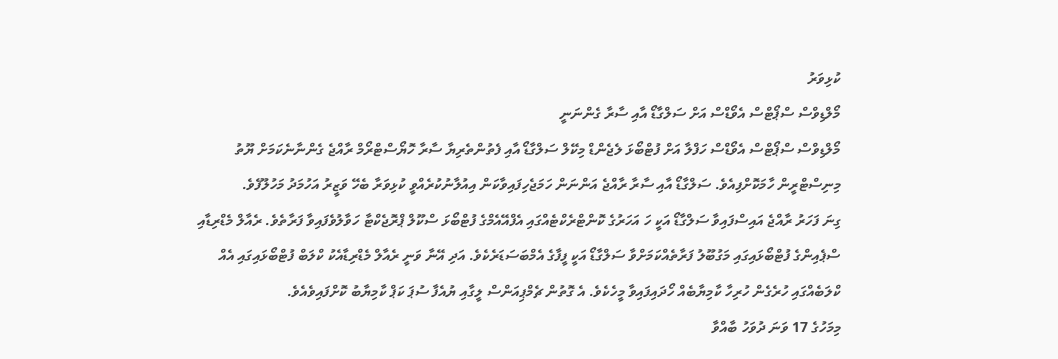ކުޅިވަރު
މޯލްޑިވްސް ސްޕޯޓްސް އެވޯޑްސް އަށް ސަލްގާޑޯ އާއި ސާރާ ގެންނަނީ
މޯލްޑިވްސް ސްޕޯޓްސް އެވޯޑްސް ހަފްލާ އަށް ފުޓްބޯޅަ ލެޖެންޑް މިކޭލް ސަލްގާޑޯ އާއި ފެތުންތެރިޔާ ސާރާ ހޮޔޯސްޓްރޯމް ރާއްޖެ ގެންނާނެކަމަށް ޔޫތު މިނިސްޓްރީން ހާމަކޮށްފިއެވެ. ސަލްގާޑޯ އާއި ސާރާ ރާއްޖެ އަންނަން ހަމަޖެހިފައިވާކަން އިއުލާނުކުރެއްވީ ކުޅިވަރާ ބެހޭ ވަޒީރު އަހުމަދު މަހުލޫފެވެ.
ގިނަ ފަހަރު ރާއްޖެ އައިސްފައިވާ ސަލްގާޑޯ އަކީ ހަ އަހަރުގެ ކޮންޓްރެކްޓެއްގައި އެފްއޭއެމްގެ ފުޓްބޯޅަ ސްކޫލް ޕްރޮޖެކްޓާ ހަވާލުވެފައިވާ ފަރާތެވެ. ރެއާލް މެޑްރިޑާއި ސްޕެއިންގެ ފުޓްބޯޅައިގައި މަގުބޫލު ފަރާތެއްކަމަށްވާ ސަލްގާޑޯ އަކީ ފީފާގެ އެމްބަސަޑަރެކެވެ. އަދި އޭނާ ވަނީ ރެއާލް މެޑްރިޑާއެކު ކްލަބް ފުޓްބޯޅައިގައި އެއް ކްލަބެއްގައި ހުރެގެން ހުރިހާ ކާމިޔާބެއް ހޯދައިފައިވާ މީހެކެވެ. އެ ގޮތުން ޗެމްޕިއަންސް ލީގާއި ޔުއެފާ ސުޕަ ކަޕް ކާމިޔާބު ކޮށްފައިވެއެވެ.
މިމަހުގެ 17 ވަނަ ދުވަހު ބާއްވާ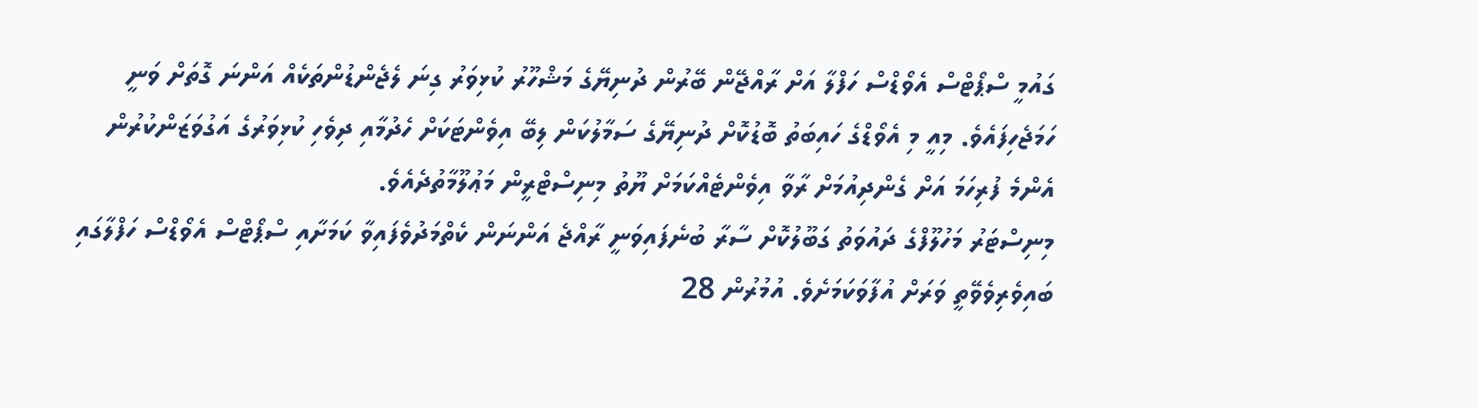ގައުމީ ސްޕޯޓްސް އެވޯޑްސް ހަފްލާ އަށް ރާއްޖޭން ބޭރުން ދުނިޔޭގެ މަޝްހޫރު ކުޅިވަރު ގިނަ ލެޖެންޑުންތަކެއް އަންނަ ގޮތަށް ވަނީ ހަމަޖެހިފައެވެ. މިއީ މި އެވޯޑްގެ ހައިބަތު ބޮޑުކޮށް ދުނިޔޭގެ ސަމާލުކަން ލިބޭ އިވެންޓަކަށް ހެދުމާއި ދިވެހި ކުޅިވަރުގެ އަގުވަޒަންކުރުން އެންމެ ފުރިހަމަ އަށް ގެންދިއުމަށް ރާވާ އިވެންޓެއްކަމަށް ޔޫތު މިނިސްޓްރީން މަޢުލޫމާތުދެއެވެ.
މިނިސްޓަރު މަހުލޫފްގެ ދައުވަތު ގަބޫލުކޮށް ސާރާ ބުނެފައިވަނީ ރާއްޖެ އަންނަން ކެތްމަދުވެފައިވާ ކަމަށާއި ސްޕޯޓްސް އެވޯޑްސް ހަފްލާގައި ބައިވެރިވެވޭތީ ވަރަށް އުފާވަކަމަށެވެ. އުމުރުން 28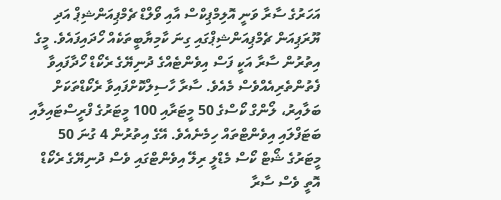އަހަރުގެ ސާރާ ވަނީ އޮލިމްޕިކްސް އާއި ވޯލްޑް ޗެމްޕިއަންޝިޕް އަދި ޔޫރަޕިއަން ޗެމްޕިއަންޝިޕްގައި ގިނަ ކާމިޔާބީތަކެއް ހޯދައިފައެވެ. މީގެ އިތުރުން ސާރާ އަކީ ފަސް އިވެންޓެއްގެ ދުނިޔޭގެ ރެކޯޑް ހޯދާފައިވާ ފެތުންތެރިއެއްވެސް މެއެވެ. ސާރާ ހާސިލްކޮށްފައިވާ ރެކޯޑްތަކަށް ބަލާއިރު، ލޯންގް ކޯސްގެ 50 މީޓަރާއި 100 މީޓަރުގެ ފްރީސްޓައިލާއި ބަޓަފްލައި އިވެންޓްތައް ހިމެނެއެވެ. އޭގެ އިތުރުން 4 ގުނަ 50 މީޓަރުގެ ޝޯޓް ކޯސް މެޑްލީ ރިލޭ އިވެންޓްގައި ވެސް ދުނިޔޭގެ ރެކޯޑް އޮތީ ވެސް ސާރާ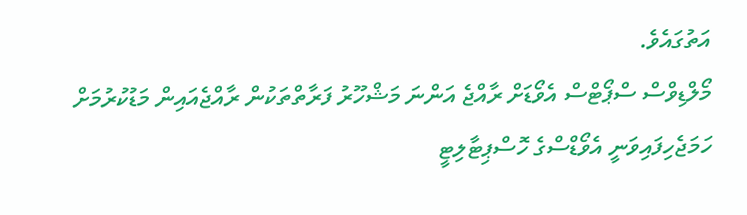އަތުގައެވެ.
މޯލްޑިވްސް ސްޕޯޓްސް އެވޯޑަށް ރާއްޖެ އަންނަ މަޝްހޫރު ފަރާތްތަކުން ރާއްޖެއައިން މަޑުކުރުމަށް ހަމަޖެހިފައިވަނީ އެވޯޑްސްގެ ހޮސްޕިޓާލިޓީ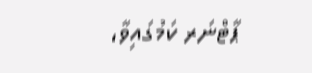ޕާޓްނަރ ކަމުގައިވާ،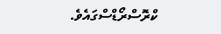ކްރޮސްރޯޑްސްގައެވެ.